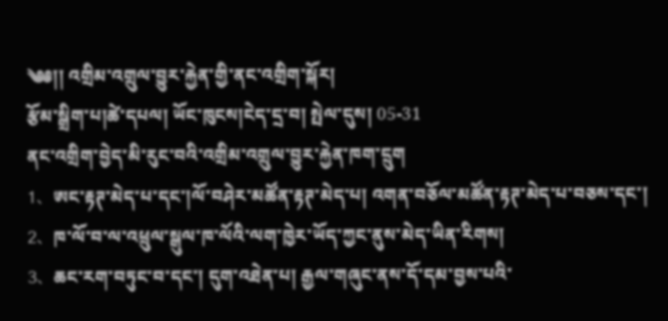༄༅།། འགྲིམ་འགྲུལ་བྱུར་རྐྱེན་གྱི་ནང་འགྲིག་སྐོར།
རྩོམ་སྒྲིག་པ།ཚེ་དཔལ། ཡོང་ཁུངས།ངེད་དྲ་བ། སྤེལ་དུས། 05-31
ནང་འགྲིག་བྱེད་མི་རུང་བའི་འགྲིམ་འགྲུལ་བྱུར་རྐྱེན་ཁག་དྲུག
1、ཨང་རྟཊ་མེད་པ་དང་།ལོ་བཤེར་མཚོན་རྟཊ་མེད་པ། འགན་བཅོལ་མཚོན་རྟཊ་མེད་པ་བཅས་དང་།
2、ཁ་ལོ་བ་ལ་འཕྲུལ་སྒུལ་ཁ་ལོའི་ལག་ཁྱེར་ཡོད་ཀྱང་ནུས་མེད་ཡིན་རིགས།
3、ཆང་རག་བཏུང་བ་དང་། དུག་འཐེན་པ། རྒྱལ་གཞུང་ནས་དོ་དམ་བྱས་པའི་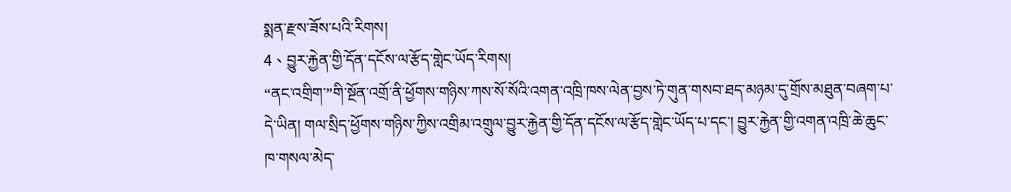སྨན་རྫས་ཟོས་པའི་རིགས།
4、བྱུར་རྐྱེན་གྱི་དོན་དངོས་ལ་རྩོད་གླེང་ཡོད་རིགས།
“ནང་འགྲིག་”གི་སྔོན་འགྲོ་ནི་ཕྱོགས་གཉིས་ཀས་སོ་སོའི་འགན་འཁྲི་ཁས་ལེན་བྱས་ཏེ་གུན་གསབ་ཐད་མཉམ་དུ་གྲོས་མཐུན་བཞག་པ་དེ་ཡིན། གལ་སྲིད་ཕྱོགས་གཉིས་ཀྱིས་འགྲིམ་འགྲུལ་བྱུར་རྐྱེན་གྱི་དོན་དངོས་ལ་རྩོད་གླེང་ཡོད་པ་དང་། བྱུར་རྐྱེན་གྱི་འགན་འཁྲི་ཆེ་ཆུང་ཁ་གསལ་མེད་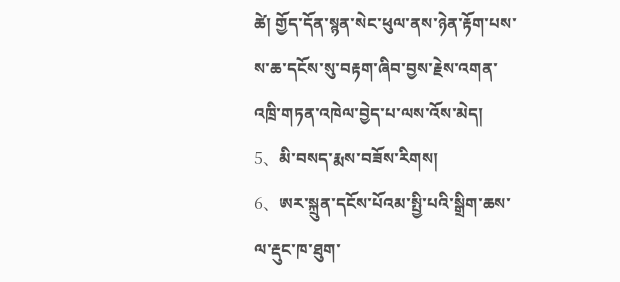ཚེ། གྱོད་དོན་སྙན་སེང་ཕུལ་ནས་ཉེན་རྟོག་པས་ས་ཆ་དངོས་སུ་བརྟག་ཞིབ་བྱས་རྗེས་འགན་འཁྲི་གཏན་འཁེལ་བྱེད་པ་ལས་འོས་མེད།
5、མི་བསད་རྨས་བཟོས་རིགས།
6、ཨར་སྐྲུན་དངོས་པོའམ་སྤྱི་པའི་སྒྲིག་ཆས་ལ་རྡུང་ཁ་ཐུག་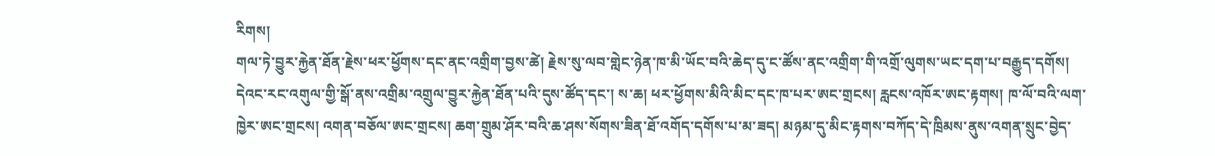རིགས།
གལ་ཏེ་བྱུར་རྐྱེན་ཐོན་རྗེས་ཕར་ཕྱོགས་དང་ནང་འགྲིག་བྱས་ཚེ། རྗེས་སུ་ལབ་གླེང་ཉེན་ཁ་མི་ཡོང་བའི་ཆེད་དུ་ང་ཚོས་ནང་འགྲིག་གི་འགྲོ་ལུགས་ཡང་དག་པ་བརྒྱུད་དགོས། དེའང་རང་འགུལ་གྱི་སྒོ་ནས་འགྲིམ་འགྲུལ་བྱུར་རྐྱེན་ཐོན་པའི་དུས་ཚོད་དང་། ས་ཆ། ཕར་ཕྱོགས་མིའི་མིང་དང་ཁ་པར་ཨང་གྲངས། རླངས་འཁོར་ཨང་རྟགས། ཁ་ལོ་བའི་ལག་ཁྱེར་ཨང་གྲངས། འགན་བཅོལ་ཨང་གྲངས། ཆག་གྲུམ་ཤོར་བའི་ཆ་ཤས་སོགས་ཟིན་ཐོ་འགོད་དགོས་པ་མ་ཟད། མཉམ་དུ་མིང་རྟགས་བཀོད་དེ་ཁྲིམས་ནུས་འགན་སྲུང་བྱེད་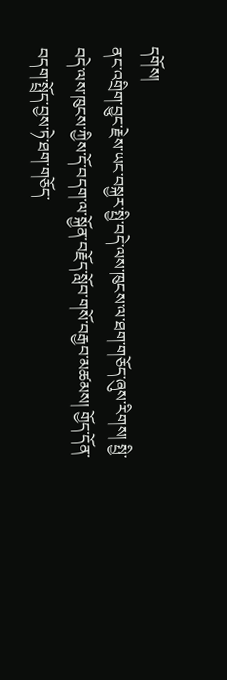དགོས།
ནང་འགྲིག་བྱུང་རྗེས་ཡང་བསྐྱར་སྤྱི་བདེ་ལས་ཁུངས་ལ་ཐག་གཅོད་ཞུས་རིགས། སྤྱི་བདེ་ལས་ཁུངས་ཀྱིས་དོ་བདག་ལ་སྐྱོན་བརྗོད་སློབ་གསོ་བརྒྱབ་མཚམས། གྱོད་དོན་བདག་སྤྲོད་བྱས་ཏེ་ཐག་གཅོད་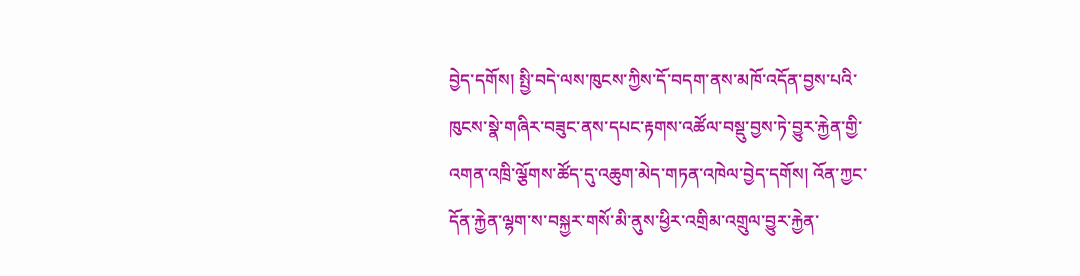བྱེད་དགོས། སྤྱི་བདེ་ལས་ཁུངས་ཀྱིས་དོ་བདག་ནས་མཁོ་འདོན་བྱས་པའི་ཁུངས་སྣེ་གཞིར་བཟུང་ནས་དཔང་རྟགས་འཚོལ་བསྡུ་བྱས་ཏེ་བྱུར་རྐྱེན་གྱི་འགན་འཁྲི་ལྕོགས་ཚོད་དུ་འཆུག་མེད་གཏན་འཁེལ་བྱེད་དགོས། འོན་ཀྱང་དོན་རྐྱེན་ལྷག་ས་བསྐྱར་གསོ་མི་ནུས་ཕྱིར་འགྲིམ་འགྲུལ་བྱུར་རྐྱེན་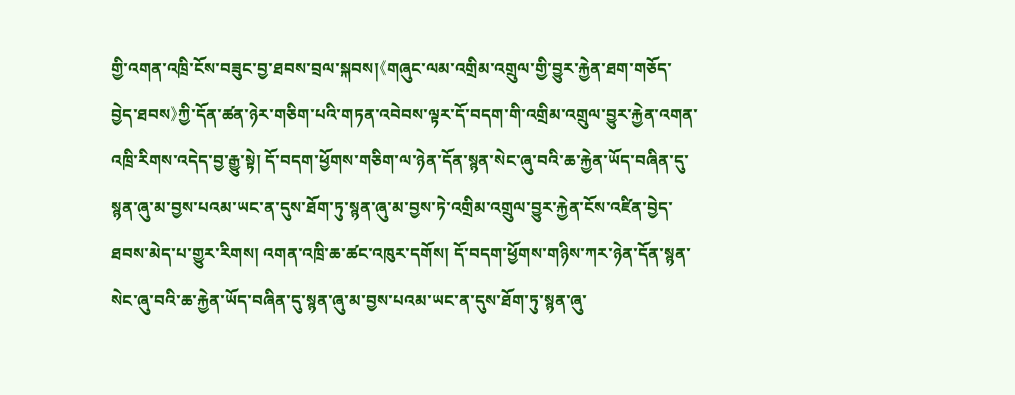གྱི་འགན་འཁྲི་ངོས་བཟུང་བྱ་ཐབས་བྲལ་སྐབས།《གཞུང་ལམ་འགྲིམ་འགྲུལ་གྱི་བྱུར་རྐྱེན་ཐག་གཅོད་བྱེད་ཐབས》ཀྱི་དོན་ཚན་ཉེར་གཅིག་པའི་གཏན་འབེབས་ལྟར་དོ་བདག་གི་འགྲིམ་འགྲུལ་བྱུར་རྐྱེན་འགན་འཁྲི་རིགས་འདེད་བྱ་རྒྱུ་སྟེ། དོ་བདག་ཕྱོགས་གཅིག་ལ་ཉེན་དོན་སྙན་སེང་ཞུ་བའི་ཆ་རྐྱེན་ཡོད་བཞིན་དུ་སྙན་ཞུ་མ་བྱས་པའམ་ཡང་ན་དུས་ཐོག་ཏུ་སྙན་ཞུ་མ་བྱས་ཏེ་འགྲིམ་འགྲུལ་བྱུར་རྐྱེན་ངོས་འཛིན་བྱེད་ཐབས་མེད་པ་གྱུར་རིགས། འགན་འཁྲི་ཆ་ཚང་འཁུར་དགོས། དོ་བདག་ཕྱོགས་གཉིས་ཀར་ཉེན་དོན་སྙན་སེང་ཞུ་བའི་ཆ་རྐྱེན་ཡོད་བཞིན་དུ་སྙན་ཞུ་མ་བྱས་པའམ་ཡང་ན་དུས་ཐོག་ཏུ་སྙན་ཞུ་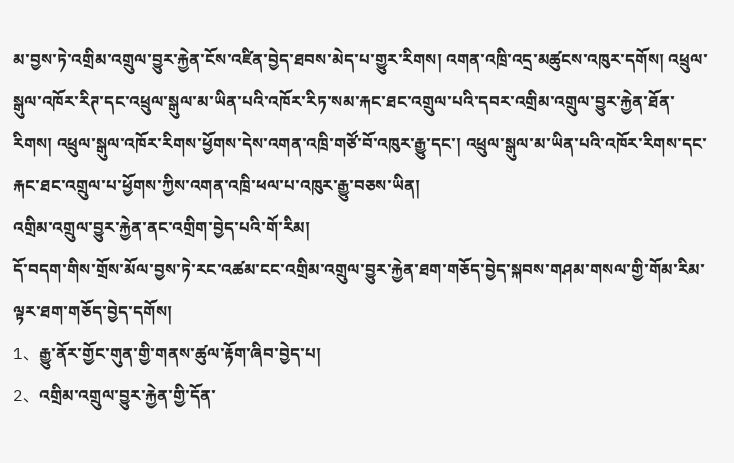མ་བྱས་ཏེ་འགྲིམ་འགྲུལ་བྱུར་རྐྱེན་ངོས་འཛིན་བྱེད་ཐབས་མེད་པ་གྱུར་རིགས། འགན་འཁྲི་འདྲ་མཚུངས་འཁུར་དགོས། འཕྲུལ་སྒུལ་འཁོར་རིཊ་དང་འཕྲུལ་སྒུལ་མ་ཡིན་པའི་འཁོར་རིཏ་སམ་རྐང་ཐང་འགྲུལ་པའི་དབར་འགྲིམ་འགྲུལ་བྱུར་རྐྱེན་ཐོན་རིགས། འཕྲུལ་སྒུལ་འཁོར་རིགས་ཕྱོགས་དེས་འགན་འཁྲི་གཙོ་བོ་འཁུར་རྒྱུ་དང་། འཕྲུལ་སྒུལ་མ་ཡིན་པའི་འཁོར་རིགས་དང་རྐང་ཐང་འགྲུལ་པ་ཕྱོགས་ཀྱིས་འགན་འཁྲི་ཕལ་པ་འཁུར་རྒྱུ་བཅས་ཡིན།
འགྲིམ་འགྲུལ་བྱུར་རྐྱེན་ནང་འགྲིག་བྱེད་པའི་གོ་རིམ།
དོ་བདག་གིས་གྲོས་མོལ་བྱས་ཏེ་རང་འཚམ་ངང་འགྲིམ་འགྲུལ་བྱུར་རྐྱེན་ཐག་གཅོད་བྱེད་སྐབས་གཤམ་གསལ་གྱི་གོམ་རིམ་ལྟར་ཐག་གཅོད་བྱེད་དགོས།
1、རྒྱུ་ནོར་གྱོང་གུན་གྱི་གནས་ཚུལ་རྟོག་ཞིབ་བྱེད་པ།
2、འགྲིམ་འགྲུལ་བྱུར་རྐྱེན་གྱི་དོན་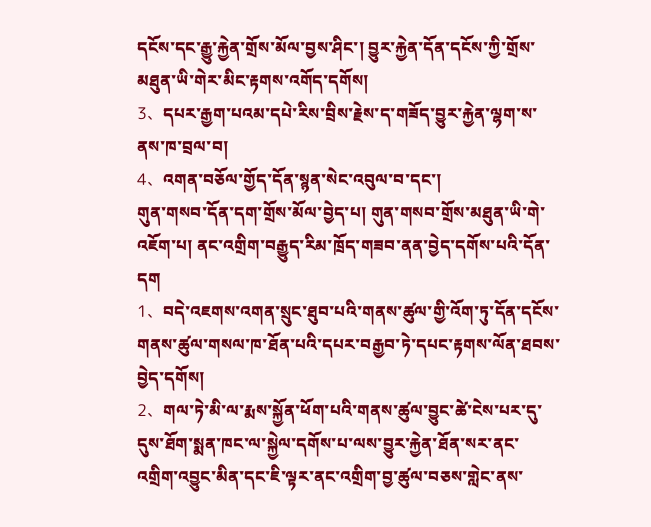དངོས་དང་རྒྱུ་རྐྱེན་གྲོས་མོལ་བྱས་ཤིང་། བྱུར་རྐྱེན་དོན་དངོས་ཀྱི་གྲོས་མཐུན་ཡི་གེར་མིང་རྟགས་འགོད་དགོས།
3、དཔར་རྒྱག་པའམ་དཔེ་རིས་བྲིས་རྗེས་ད་གཟོད་བྱུར་རྐྱེན་ལྷག་ས་ནས་ཁ་བྲལ་བ།
4、འགན་བཅོལ་གྱོད་དོན་སྙན་སེང་འབུལ་བ་དང་།
གུན་གསབ་དོན་དག་གྲོས་མོལ་བྱེད་པ། གུན་གསབ་གྲོས་མཐུན་ཡི་གེ་འཇོག་པ། ནང་འགྲིག་བརྒྱུད་རིམ་ཁྲོད་གཟབ་ནན་བྱེད་དགོས་པའི་དོན་དག
1、བདེ་འཇགས་འགན་སྲུང་ཐུབ་པའི་གནས་ཚུལ་གྱི་འོག་ཏུ་དོན་དངོས་གནས་ཚུལ་གསལ་ཁ་ཐོན་པའི་དཔར་བརྒྱབ་ཏེ་དཔང་རྟགས་ལོན་ཐབས་བྱེད་དགོས།
2、གལ་ཏེ་མི་ལ་རྨས་སྐྱོན་ཕོག་པའི་གནས་ཚུལ་བྱུང་ཚེ་ངེས་པར་དུ་དུས་ཐོག་སྨན་ཁང་ལ་སྐྱེལ་དགོས་པ་ལས་བྱུར་རྐྱེན་ཐོན་སར་ནང་འགྲིག་འབྱུང་མིན་དང་ཇི་ལྟར་ནང་འགྲིག་བྱ་ཚུལ་བཅས་གླེང་ནས་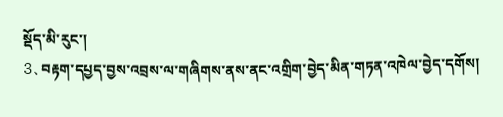སྡོད་མི་རུང་།
3、བརྟག་དཔྱད་བྱས་འབྲས་ལ་གཞིགས་ནས་ནང་འགྲིག་བྱེད་མིན་གཏན་འཁེལ་བྱེད་དགོས།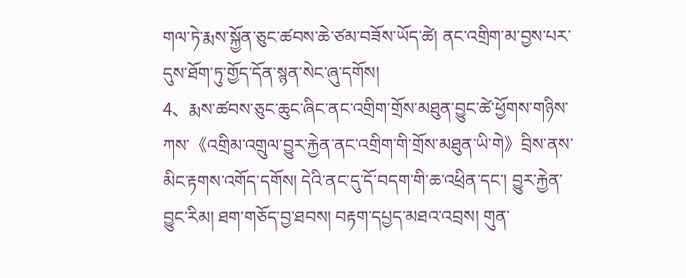གལ་ཏེ་རྨས་སྐྱོན་ཅུང་ཚབས་ཆེ་ཙམ་བཟོས་ཡོད་ཚེ། ནང་འགྲིག་མ་བྱས་པར་དུས་ཐོག་ཏུ་གྱོད་དོན་སྙན་སེང་ཞུ་དགོས།
4、རྨས་ཚབས་ཅུང་ཆུང་ཞིང་ནང་འགྲིག་གྲོས་མཐུན་བྱུང་ཚེ་ཕྱོགས་གཉིས་ཀས་《འགྲིམ་འགྲུལ་བྱུར་རྐྱེན་ནང་འགྲིག་གི་གྲོས་མཐུན་ཡི་གེ》བྲིས་ནས་མིང་རྟགས་འགོད་དགོས། དེའི་ནང་དུ་དོ་བདག་གི་ཆ་འཕྲིན་དང་། བྱུར་རྐྱེན་བྱུང་རིམ། ཐག་གཅོད་བྱ་ཐབས། བརྟག་དཔྱད་མཐའ་འབྲས། གུན་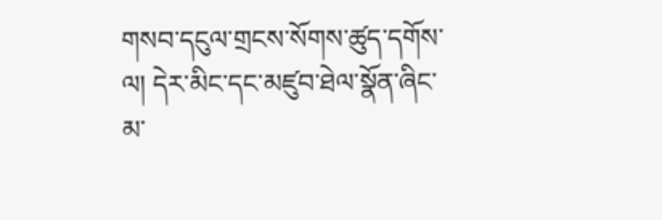གསབ་དངུལ་གྲངས་སོགས་ཚུད་དགོས་ལ། དེར་མིང་དང་མཛུབ་ཐེལ་སྣོན་ཞིང་མ་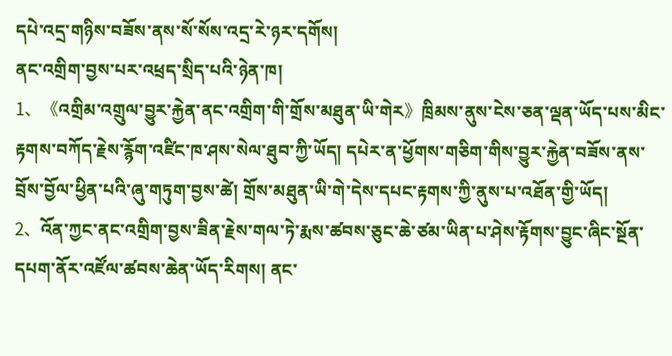དཔེ་འདྲ་གཉིས་བཟོས་ནས་སོ་སོས་འདྲ་རེ་ཉར་དགོས།
ནང་འགྲིག་བྱས་པར་འཕྲད་སྲིད་པའི་ཉེན་ཁ།
1、《འགྲིམ་འགྲུལ་བྱུར་རྐྱེན་ནང་འགྲིག་གི་གྲོས་མཐུན་ཡི་གེར》ཁྲིམས་ནུས་ངེས་ཅན་ལྡན་ཡོད་པས་མིང་རྟགས་བཀོད་རྗེས་རྙོག་འཛིང་ཁ་ཤས་སེལ་ཐུབ་ཀྱི་ཡོད། དཔེར་ན་ཕྱོགས་གཅིག་གིས་བྱུར་རྐྱེན་བཟོས་ནས་བྲོས་བྱོལ་ཕྱིན་པའི་ཞུ་གཏུག་བྱས་ཚེ། གྲོས་མཐུན་ཡི་གེ་དེས་དཔང་རྟགས་ཀྱི་ནུས་པ་འཐོན་གྱི་ཡོད།
2、འོན་ཀྱང་ནང་འགྲིག་བྱས་ཟིན་རྗེས་གལ་ཏེ་རྨས་ཚབས་ཅུང་ཆེ་ཙམ་ཡིན་པ་ཤེས་རྟོགས་བྱུང་ཞིང་སྔོན་དཔག་ནོར་འཛོལ་ཚབས་ཆེན་ཡོད་རིགས། ནང་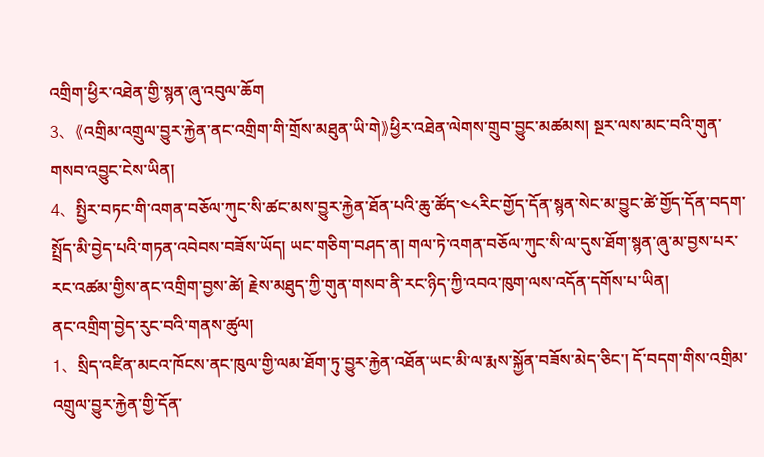འགྲིག་ཕྱིར་འཐེན་གྱི་སྙན་ཞུ་འབུལ་ཆོག
3、《འགྲིམ་འགྲུལ་བྱུར་རྐྱེན་ནང་འགྲིག་གི་གྲོས་མཐུན་ཡི་གེ》ཕྱིར་འཐེན་ལེགས་གྲུབ་བྱུང་མཚམས། སྔར་ལས་མང་བའི་གུན་གསབ་འབྱུང་ངེས་ཡིན།
4、སྤྱིར་བཏང་གི་འགན་བཅོལ་ཀུང་སི་ཚང་མས་བྱུར་རྐྱེན་ཐོན་པའི་ཆུ་ཚོད་༤༨རིང་གྱོད་དོན་སྙན་སེང་མ་བྱུང་ཚེ་གྱོད་དོན་བདག་སྤྲོད་མི་བྱེད་པའི་གཏན་འབེབས་བཟོས་ཡོད། ཡང་གཅིག་བཤད་ན། གལ་ཏེ་འགན་བཅོལ་ཀུང་སི་ལ་དུས་ཐོག་སྙན་ཞུ་མ་བྱས་པར་རང་འཚམ་གྱིས་ནང་འགྲིག་བྱས་ཚེ། རྗེས་མཐུད་ཀྱི་གུན་གསབ་ནི་རང་ཉིད་ཀྱི་འབའ་ཁུག་ལས་འདོན་དགོས་པ་ཡིན།
ནང་འགྲིག་བྱེད་རུང་བའི་གནས་ཚུལ།
1、སྲིད་འཛིན་མངའ་ཁོངས་ནང་ཁུལ་གྱི་ལམ་ཐོག་ཏུ་བྱུར་རྐྱེན་འཐོན་ཡང་མི་ལ་རྨས་སྐྱོན་བཟོས་མེད་ཅིང་། དོ་བདག་གིས་འགྲིམ་འགྲུལ་བྱུར་རྐྱེན་གྱི་དོན་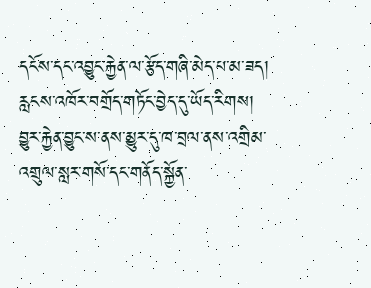དངོས་དང་འབྱུང་རྐྱེན་ལ་རྩོད་གཞི་མེད་པ་མ་ཟད། རླངས་འཁོར་བགྲོད་གཏོང་བྱེད་དུ་ཡོད་རིགས། བྱུར་རྐྱེན་བྱུང་ས་ནས་མྱུར་དུ་ཁ་བྲལ་ནས་འགྲིམ་འགྲུལ་སླར་གསོ་དང་གནོད་སྐྱོན་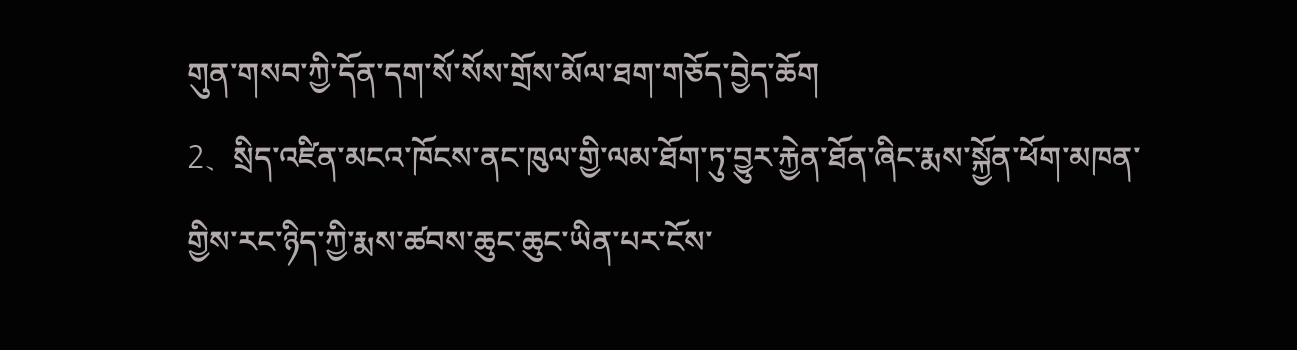གུན་གསབ་ཀྱི་དོན་དག་སོ་སོས་གྲོས་མོལ་ཐག་གཅོད་བྱེད་ཆོག
2、སྲིད་འཛིན་མངའ་ཁོངས་ནང་ཁུལ་གྱི་ལམ་ཐོག་ཏུ་བྱུར་རྐྱེན་ཐོན་ཞིང་རྨས་སྐྱོན་ཕོག་མཁན་གྱིས་རང་ཉིད་ཀྱི་རྨས་ཚབས་ཆུང་ཆུང་ཡིན་པར་ངོས་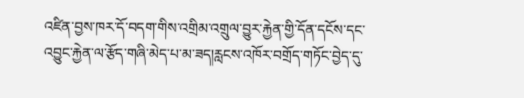འཛིན་བྱས་ཁར་དོ་བདག་གིས་འགྲིམ་འགྲུལ་བྱུར་རྐྱེན་གྱི་དོན་དངོས་དང་འབྱུང་རྐྱེན་ལ་རྩོད་གཞི་མེད་པ་མ་ཟད།རླངས་འཁོར་བགྲོད་གཏོང་བྱེད་དུ་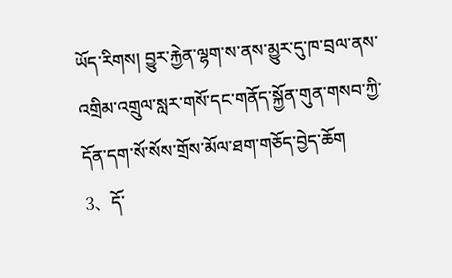ཡོད་རིགས། བྱུར་རྐྱེན་ལྷག་ས་ནས་མྱུར་དུ་ཁ་བྲལ་ནས་འགྲིམ་འགྲུལ་སླར་གསོ་དང་གནོད་སྐྱོན་གུན་གསབ་ཀྱི་དོན་དག་སོ་སོས་གྲོས་མོལ་ཐག་གཅོད་བྱེད་ཆོག
3、དོ་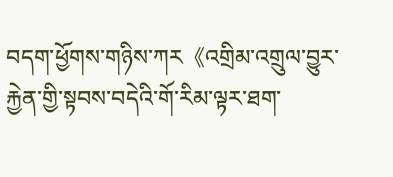བདག་ཕྱོགས་གཉིས་ཀར《འགྲིམ་འགྲུལ་བྱུར་རྐྱེན་གྱི་སྟབས་བདེའི་གོ་རིམ་ལྟར་ཐག་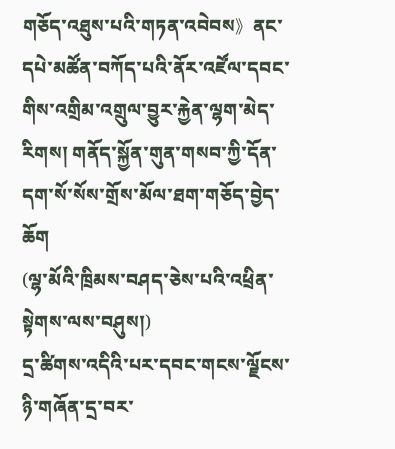གཅོད་འཐུས་པའི་གཏན་འབེབས》ནང་དཔེ་མཚོན་བཀོད་པའི་ནོར་འཛོལ་དབང་གིས་འགྲིམ་འགྲུལ་བྱུར་རྐྱེན་ལྷག་མེད་རིགས། གནོད་སྐྱོན་གུན་གསབ་ཀྱི་དོན་དག་སོ་སོས་གྲོས་མོལ་ཐག་གཅོད་བྱེད་ཆོག
(ལྷ་མོའི་ཁྲིམས་བཤད་ཅེས་པའི་འཕྲིན་སྟེགས་ལས་བཤུས།)
དྲ་ཚིགས་འདིའི་པར་དབང་གངས་ལྗོངས་ཉི་གཞོན་དྲ་བར་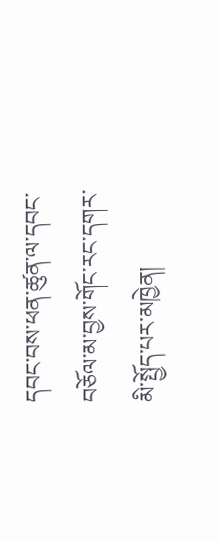དབང་བས་ཕན་ཚུན་ལ་དབང་བཅོལ་མ་བྱས་གོང་རང་དགར་མི་སྤྱོད་པར་མཁྱེན།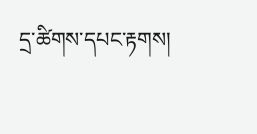དྲ་ཚིགས་དཔང་རྟགས།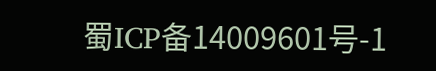蜀ICP备14009601号-1